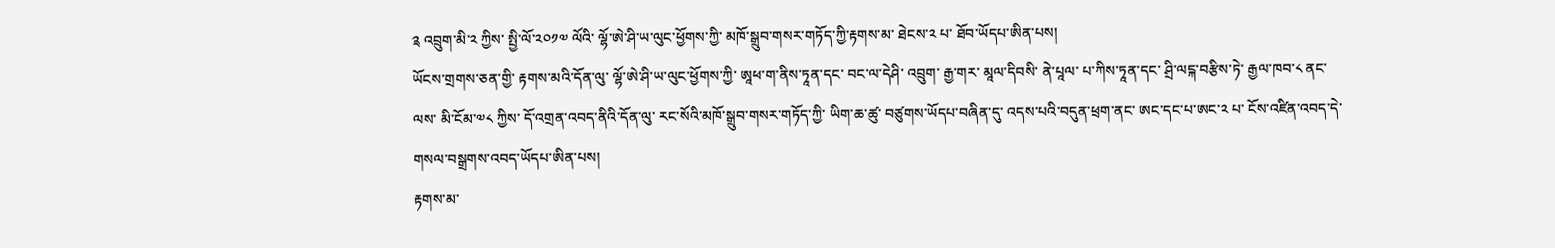༉ འབྲུག་མི་༢ ཀྱིས་ སྤྱི་ལོ་༢༠༡༧ ལོའི་ ལྷོ་ཨེ་ཤི་ཡ་ལུང་ཕྱོགས་ཀྱི་ མཁོ་སྒྲུབ་གསར་གཏོད་ཀྱི་རྟགས་མ་ ཐེངས་༢ པ་ ཐོབ་ཡོདཔ་ཨིན་པས།
ཡོངས་གྲགས་ཅན་གྱི་ རྟགས་མའི་དོན་ལུ་ ལྷོ་ཨེ་ཤི་ཡ་ལུང་ཕྱོགས་ཀྱི་ ཨཱཕ་ག་ནིས་ཏཱན་དང་ བང་ལ་དེཤི་ འབྲུག་ རྒྱ་གར་ མཱལ་དིབསི་ ནེ་པཱལ་ པ་ཀིས་ཏཱན་དང་ ཤྲི་ལངྐ་བརྩིས་ཏེ་ རྒྱལ་ཁབ་༨ ནང་ལས་ མི་ངོམ་༧༨ ཀྱིས་ དོ་འགྲན་འབད་ནིའི་དོན་ལུ་ རང་སོའི་མཁོ་སྒྲུབ་གསར་གཏོད་ཀྱི་ ཡིག་ཆ་ཚུ་ བཙུགས་ཡོདཔ་བཞིན་དུ་ འདས་པའི་བདུན་ཕྲག་ནང་ ཨང་དང་པ་ཨང་༢ པ་ ངོས་འཛིན་འབད་དེ་ གསལ་བསྒྲགས་འབད་ཡོདཔ་ཨིན་པས།
རྟགས་མ་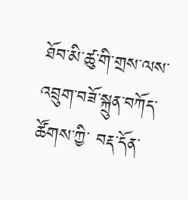ཐོབ་མི་ཚུ་གི་གྲས་ལས་ འབྲུག་བཟོ་སྐྲུན་བཀོད་ཚོགས་ཀྱི་ བརྡ་དོན་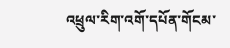འཕྲུལ་རིག་འགོ་དཔོན་གོངམ་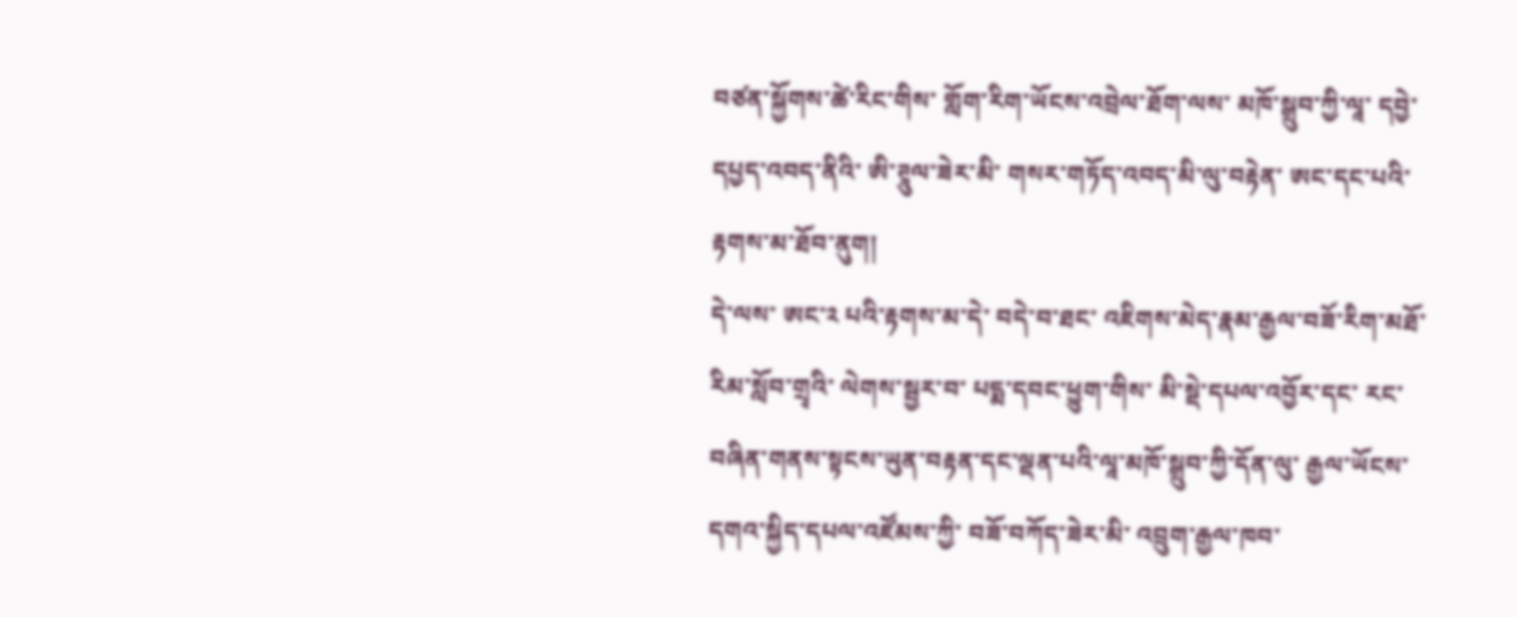བཙན་སྐྱོགས་ཚེ་རིང་གིས་ གློག་རིག་ཡོངས་འབྲེལ་ཐོག་ལས་ མཁོ་སྒྲུབ་ཀྱི་ལཱ་ དབྱེ་དཔྱད་འབད་ནིའི་ ཨི་ཊཱུལ་ཟེར་མི་ གསར་གཏོད་འབད་མི་ལུ་བརྟེན་ ཨང་དང་པའི་ རྟགས་མ་ཐོབ་ནུག།
དེ་ལས་ ཨང་༢ པའི་རྟགས་མ་དེ་ བདེ་བ་ཐང་ འཇིགས་མེད་རྣམ་རྒྱལ་བཟོ་རིག་མཐོ་རིམ་སློབ་གྲྭའི་ ལེགས་སྦྱར་བ་ པདྨ་དབང་ཕྱུག་གིས་ མི་སྡེ་དཔལ་འབྱོར་དང་ རང་བཞིན་གནས་སྟངས་ཡུན་བརྟན་དང་ལྡན་པའི་ལཱ་མཁོ་སྒྲུབ་ཀྱི་དོན་ལུ་ རྒྱལ་ཡོངས་དགའ་སྐྱིད་དཔལ་འཛོམས་ཀྱི་ བཟོ་བཀོད་ཟེར་མི་ འབྲུག་རྒྱལ་ཁབ་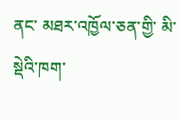ནང་ མཐར་འཁྱོལ་ཅན་གྱི་ མི་སྡེའི་ཁག་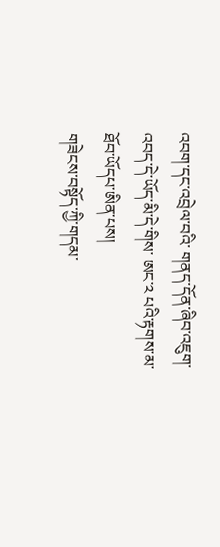འབག་དང་འབྲེལ་བའི་ གནད་དོན་ཞིབ་འཇུག་འབད་དེ་ཡོད་མི་དེ་གིས་ ཨང་༢ པའི་རྟགས་མ་ ཐོབ་ཡོདཔ་ཨིན་པས།
གཟེངས་བསྟོད་ཀྱི་གདམ་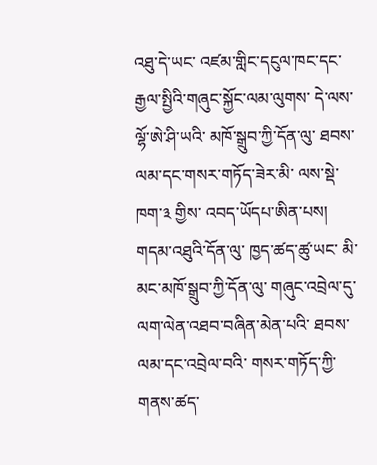འཐུ་དེ་ཡང་ འཛམ་གླིང་དངུལ་ཁང་དང་ རྒྱལ་སྤྱིའི་གཞུང་སྐྱོང་ལམ་ལུགས་ དེ་ལས་ ལྷོ་ཨེ་ཤི་ཡའི་ མཁོ་སྒྲུབ་ཀྱི་དོན་ལུ་ ཐབས་ལམ་དང་གསར་གཏོད་ཟེར་མི་ ལས་སྡེ་ཁག་༣ གྱིས་ འབད་ཡོདཔ་ཨིན་པས།
གདམ་འཐུའི་དོན་ལུ་ ཁྱད་ཚད་ཚུ་ཡང་ མི་མང་མཁོ་སྒྲུབ་ཀྱི་དོན་ལུ་ གཞུང་འབྲེལ་དུ་ ལག་ལེན་འཐབ་བཞིན་མེན་པའི་ ཐབས་ལམ་དང་འབྲེལ་བའི་ གསར་གཏོད་ཀྱི་གནས་ཚད་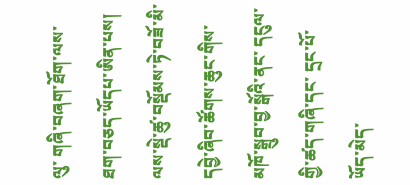ལུ་ གཞི་བཞག་ཐོག་ལས་ ཐག་བཅད་ཡོདཔ་ཨིན་པས།
ལས་སྡེ་ཚུ་བསྡོམས་ཏེ་བཟོ་མི་ དབྱེ་ཞིབ་ཚོགས་ཆུང་གིས་ མཁོ་སྒྲུབ་བྱ་སྒོའི་ནང་ དངུལ་གྱི་ཚད་གཞི་དང་ དྲང་པོ་ཡོད་མེད་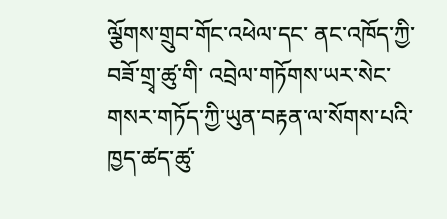ལྕོགས་གྲུབ་གོང་འཕེལ་དང་ ནང་འཁོད་ཀྱི་ བཟོ་གྲྭ་ཚུ་གི་ འབྲེལ་གཏོགས་ཡར་སེང་ གསར་གཏོད་ཀྱི་ཡུན་བརྟན་ལ་སོགས་པའི་ ཁྱད་ཚད་ཚུ་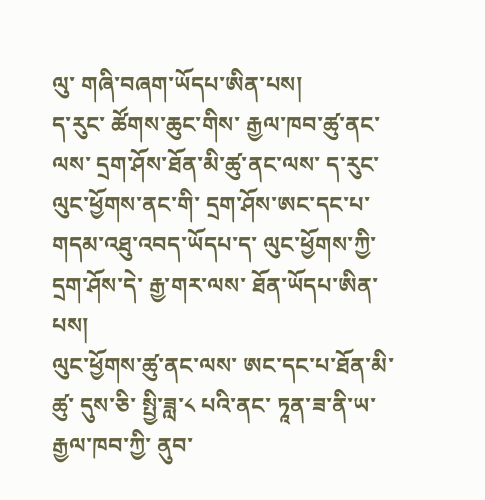ལུ་ གཞི་བཞག་ཡོདཔ་ཨིན་པས།
ད་རུང་ ཚོགས་ཆུང་གིས་ རྒྱལ་ཁབ་ཚུ་ནང་ལས་ དྲག་ཤོས་ཐོན་མི་ཚུ་ནང་ལས་ ད་རུང་ ལུང་ཕྱོགས་ནང་གི་ དྲག་ཤོས་ཨང་དང་པ་ གདམ་འཐུ་འབད་ཡོདཔ་ད་ ལུང་ཕྱོགས་ཀྱི་དྲག་ཤོས་དེ་ རྒྱ་གར་ལས་ ཐོན་ཡོདཔ་ཨིན་པས།
ལུང་ཕྱོགས་ཚུ་ནང་ལས་ ཨང་དང་པ་ཐོན་མི་ཚུ་ དུས་ཅི་ སྤྱི་ཟླ་༨ པའི་ནང་ ཏཱན་ཟ་ནི་ཡ་རྒྱལ་ཁབ་ཀྱི་ ནུབ་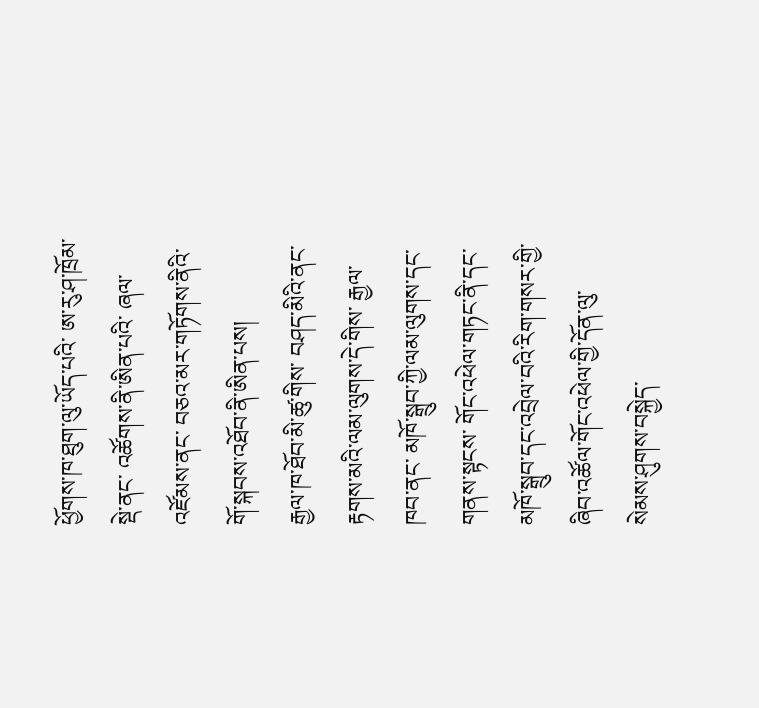ཕྱོགས་ཁ་ཐུག་ལུ་ཡོད་པའི་ ཨ་རུ་ཤ་ཁྲོམ་སྡེ་ནང་ འཚོགས་ནི་ཨིན་པའི་ ཞལ་འཛོམས་ནང་ བཅའ་མར་གཏོགས་ནིའི་ གོ་སྐབས་འཐོབ་ནི་ཨིན་པས།
རྒྱལ་ཁ་ཐོབ་མི་ཚུ་གིས་ བཤད་མིའི་ནང་ རྟགས་མའི་ལམ་ལུགས་དེ་གིས་ རྒྱལ་ཁབ་ནང་ མཁོ་སྒྲུབ་ཀྱི་ལམ་ལུགས་དང་གནས་སྟངས་ གོང་འཕེལ་གཏང་ནི་དང་ མཁོ་སྒྲུབ་དང་འབྲེལ་བའི་རིག་གསར་གྱི་ ཞིབ་འཚོལ་གོང་འཕེལ་གྱི་དོན་ལུ་ སེམས་ཤུགས་བསྐྱེད་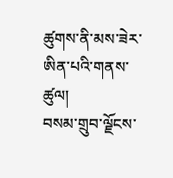ཚུགས་ནི་མས་ཟེར་ ཨིན་པའི་གནས་ཚུལ།
བསམ་གྲུབ་ལྗོངས་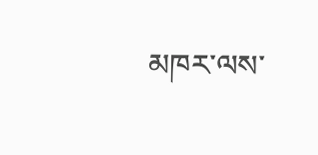མཁར་ལས་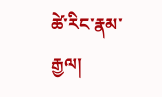ཚེ་རིང་རྣམ་རྒྱལ།